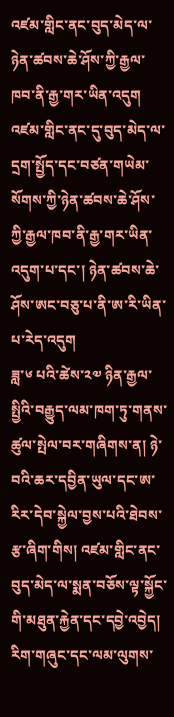འཛམ་གླིང་ནང་བུད་མེད་ལ་ཉེན་ཚབས་ཆེ་ཤོས་ཀྱི་རྒྱལ་ཁབ་ནི་རྒྱ་གར་ཡིན་འདུག
འཛམ་གླིང་ནང་དུ་བུད་མེད་ལ་དྲག་སྤྱོད་དང་བཙན་གཡེམ་སོགས་ཀྱི་ཉེན་ཚབས་ཆེ་ཤོས་ཀྱི་རྒྱལ་ཁབ་ནི་རྒྱ་གར་ཡིན་འདུག་པ་དང་། ཉེན་ཚབས་ཆེ་ཤོས་ཨང་བཅུ་པ་ནི་ཨ་རི་ཡིན་པ་རེད་འདུག
ཟླ་༦ པའི་ཚེས་༢༧ ཉིན་རྒྱལ་སྤྱིའི་བརྒྱུད་ལམ་ཁག་ཏུ་གནས་ཚུལ་སྤེལ་བར་གཞིགས་ན། ཉེ་བའི་ཆར་དབྱིན་ཡུལ་དང་ཨ་རིར་དེབ་སྐྱེལ་བྱས་པའི་ཐེབས་རྩ་ཞིག་གིས། འཛམ་གླིང་ནང་བུད་མེད་ལ་སྨན་བཅོས་ལྟ་སྐྱོང་གི་མཐུན་རྐྱེན་དང་དབྱེ་འབྱེད། རིག་གཞུང་དང་ལམ་ལུགས་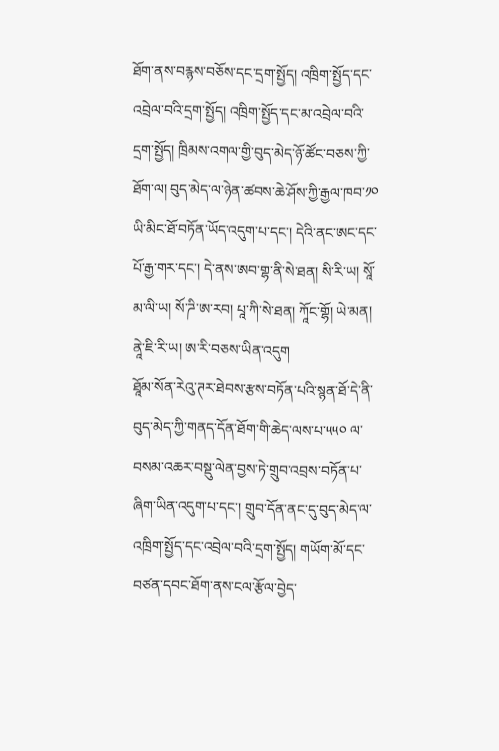ཐོག་ནས་བརྙས་བཅོས་དང་དྲག་སྤྱོད། འཁྲིག་སྤྱོད་དང་འབྲེལ་བའི་དྲག་སྤྱོད། འཁྲིག་སྤྱོད་དང་མ་འབྲེལ་བའི་དྲག་སྤྱོད། ཁྲིམས་འགལ་གྱི་བུད་མེད་ཉོ་ཚོང་བཅས་ཀྱི་ཐོག་ལ། བུད་མེད་ལ་ཉེན་ཚབས་ཆེ་ཤོས་ཀྱི་རྒྱལ་ཁབ་༡༠ ཡི་མིང་ཐོ་བཏོན་ཡོད་འདུག་པ་དང་། དེའི་ནང་ཨང་དང་པོ་རྒྱ་གར་དང་། དེ་ནས་ཨབ་གྷ་ནི་སེ་ཐན། སི་རི་ཡ། སཱོ་མ་ལི་ཡ། སོ་ཌི་ཨ་རབ། པཱ་ཀི་སེ་ཐན། ཀཱོང་གྷོ། ཡེ་མན། ནཱེ་ཇི་རི་ཡ། ཨ་རི་བཅས་ཡིན་འདུག
ཐཱོམ་སོན་རེའུ་ཊར་ཐེབས་རྩས་བཏོན་པའི་སྙན་ཐོ་དེ་ནི་བུད་མེད་ཀྱི་གནད་དོན་ཐོག་གི་ཆེད་ལས་པ་༥༥༠ ལ་བསམ་འཆར་བསྡུ་ལེན་བྱས་ཏེ་གྲུབ་འབྲས་བཏོན་པ་ཞིག་ཡིན་འདུག་པ་དང་། གྲུབ་དོན་ནང་དུ་བུད་མེད་ལ་འཁྲིག་སྤྱོད་དང་འབྲེལ་བའི་དྲག་སྤྱོད། གཡོག་མོ་དང་བཙན་དབང་ཐོག་ནས་ངལ་རྩོལ་བྱེད་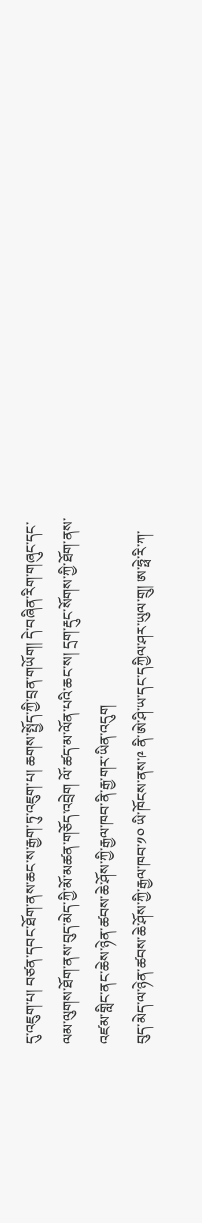དུ་འཇུག་པ། བཙན་དབང་ཐོག་ནས་ཆང་ས་རྒྱག་ཏུ་འཇུག་པ། ཆགས་སྤྱོད་ཀྱི་བྲན་གཡོག། དེ་བཞིན་རིག་གཞུང་དང་ལམ་ལུགས་ཐོག་ནས་བུད་མེད་ཀྱི་མོ་མཚན་གཅོད་འབྲེག ལོ་ཚད་མ་ལོན་པའི་ཆང་ས། དྲག་རྡུང་སོགས་ཀྱི་ཐོག་ནས་འཛམ་གླིང་ནང་ཆེས་ཉེན་ཚབས་ཆེ་ཤོས་ཀྱི་རྒྱལ་ཁབ་ནི་རྒྱ་གར་ཡིན་འདུག
བུད་མེད་ལ་ཉེན་ཚབས་ཆེ་ཤོས་ཀྱི་རྒྱལ་ཁབ་༡༠ ཡི་ཁོངས་ནས་༩ ནི་ཨེ་ཤི་ཡ་དང་དཀྱིལ་ཤར་ཡུལ་གྲུ། ཨ་ཧྥེ་རི་ཀ་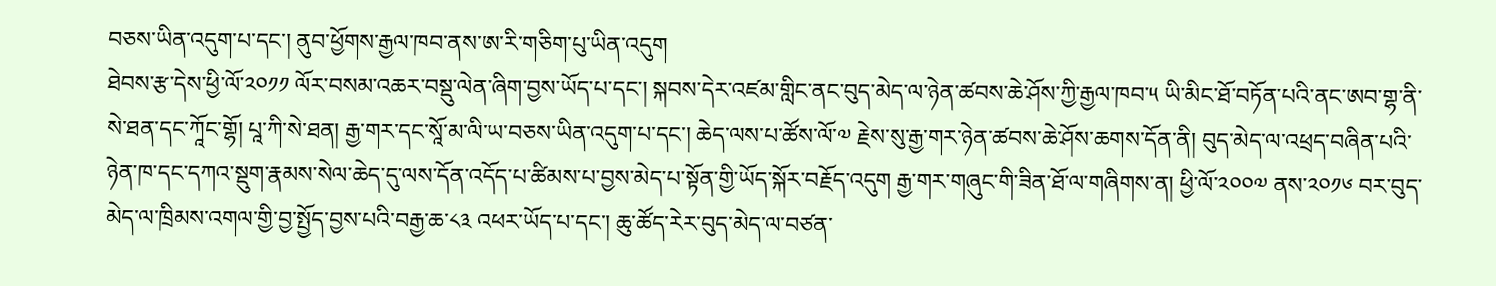བཅས་ཡིན་འདུག་པ་དང་། ནུབ་ཕྱོགས་རྒྱལ་ཁབ་ནས་ཨ་རི་གཅིག་པུ་ཡིན་འདུག
ཐེབས་རྩ་དེས་ཕྱི་ལོ་༢༠༡༡ ལོར་བསམ་འཆར་བསྡུ་ལེན་ཞིག་བྱས་ཡོད་པ་དང་། སྐབས་དེར་འཛམ་གླིང་ནང་བུད་མེད་ལ་ཉེན་ཚབས་ཆེ་ཤོས་ཀྱི་རྒྱལ་ཁབ་༥ ཡི་མིང་ཐོ་བཏོན་པའི་ནང་ཨབ་གྷ་ནི་སེ་ཐན་དང་ཀཱོང་གྷོ། པཱ་ཀི་སེ་ཐན། རྒྱ་གར་དང་སཱོ་མ་ལི་ཡ་བཅས་ཡིན་འདུག་པ་དང་། ཆེད་ལས་པ་ཚོས་ལོ་༧ རྗེས་སུ་རྒྱ་གར་ཉེན་ཚབས་ཆེ་ཤོས་ཆགས་དོན་ནི། བུད་མེད་ལ་འཕྲད་བཞིན་པའི་ཉེན་ཁ་དང་དཀའ་སྡུག་རྣམས་སེལ་ཆེད་དུ་ལས་དོན་འདོད་པ་ཚིམས་པ་བྱས་མེད་པ་སྟོན་གྱི་ཡོད་སྐོར་བརྗོད་འདུག རྒྱ་གར་གཞུང་གི་ཟིན་ཐོ་ལ་གཞིགས་ན། ཕྱི་ལོ་༢༠༠༧ ནས་༢༠༡༦ བར་བུད་མེད་ལ་ཁྲིམས་འགལ་གྱི་བྱ་སྤྱོད་བྱས་པའི་བརྒྱ་ཆ་༨༣ འཕར་ཡོད་པ་དང་། ཆུ་ཚོད་རེར་བུད་མེད་ལ་བཙན་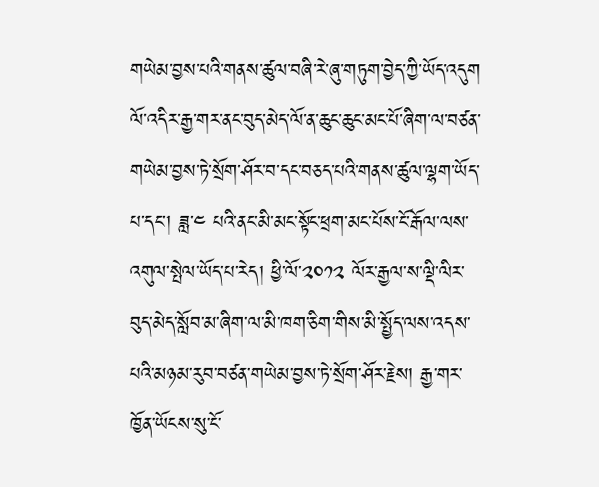གཡེམ་བྱས་པའི་གནས་ཚུལ་བཞི་རེ་ཞུ་གཏུག་བྱེད་ཀྱི་ཡོད་འདུག
ལོ་འདིར་རྒྱ་གར་ནང་བུད་མེད་ལོ་ན་ཆུང་ཆུང་མང་པོ་ཞིག་ལ་བཙན་གཡེམ་བྱས་ཏེ་སྲོག་ཤོར་བ་དང་བཅད་པའི་གནས་ཚུལ་ལྷག་ཡོད་པ་དང་། ཟླ་༤ པའི་ནང་མི་མང་སྟོང་ཕྲག་མང་པོས་ངོ་རྒོལ་ལས་འགུལ་སྤེལ་ཡོད་པ་རེད། ཕྱི་ལོ་༢༠༡༢ ལོར་རྒྱལ་ས་ལྡི་ལིར་བུད་མེད་སློབ་མ་ཞིག་ལ་མི་ཁག་ཅིག་གིས་མི་སྤྱོད་ལས་འདས་པའི་མཉམ་རུབ་བཙན་གཡེམ་བྱས་ཏེ་སྲོག་ཤོར་རྗེས། རྒྱ་གར་ཁྱོན་ཡོངས་སུ་ངོ་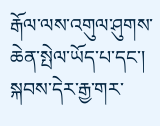རྒོལ་ལས་འགུལ་ཤུགས་ཆེན་སྤེལ་ཡོད་པ་དང་། སྐབས་དེར་རྒྱ་གར་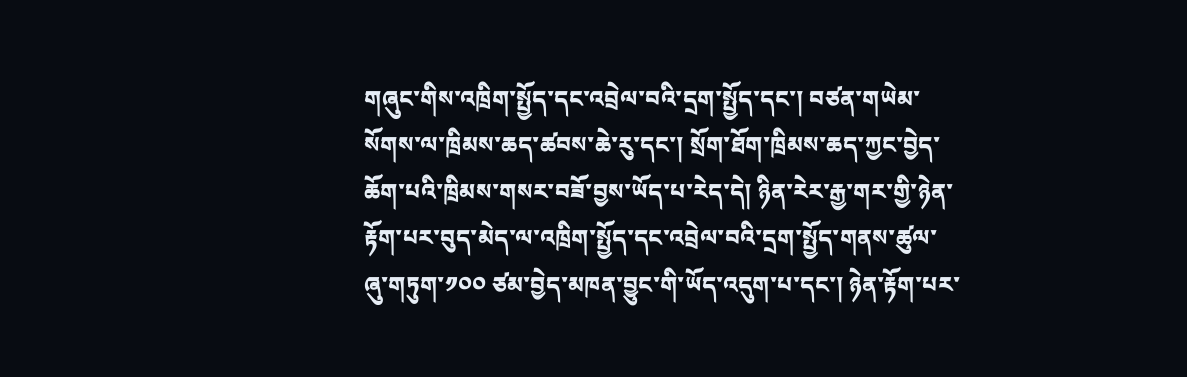གཞུང་གིས་འཁྲིག་སྤྱོད་དང་འབྲེལ་བའི་དྲག་སྤྱོད་དང་། བཙན་གཡེམ་སོགས་ལ་ཁྲིམས་ཆད་ཚབས་ཆེ་རུ་དང་། སྲོག་ཐོག་ཁྲིམས་ཆད་ཀྱང་བྱེད་ཆོག་པའི་ཁྲིམས་གསར་བཟོ་བྱས་ཡོད་པ་རེད་དེ། ཉིན་རེར་རྒྱ་གར་གྱི་ཉེན་རྟོག་པར་བུད་མེད་ལ་འཁྲིག་སྤྱོད་དང་འབྲེལ་བའི་དྲག་སྤྱོད་གནས་ཚུལ་ཞུ་གཏུག་༡༠༠ ཙམ་བྱེད་མཁན་བྱུང་གི་ཡོད་འདུག་པ་དང་། ཉེན་རྟོག་པར་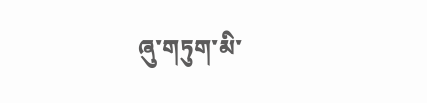ཞུ་གཏུག་མི་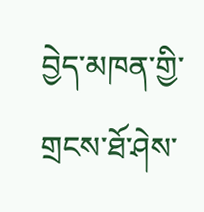བྱེད་མཁན་གྱི་གྲངས་ཐོ་ཤེས་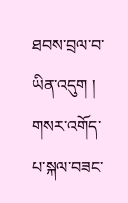ཐབས་བྲལ་བ་ཡིན་འདུག །
གསར་འགོད་པ་སྐལ་བཟང་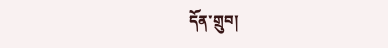དོན་གྲུབ།